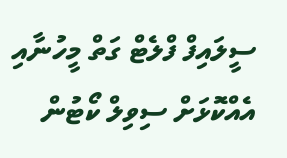ސީލައިފް ފްލެޓް ގަތް މީހުނާއި އެއްކޮޅަށް ސިވިލް ކޯޓުން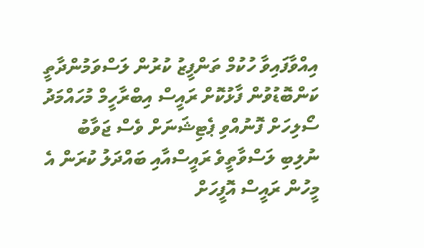އިއްވާފައިވާ ހުކުމް ތަންފީޒު ކުރުން ލަސްވަމުންދާތީ ކަންބޮޑުވުން ފާޅުކޮށް ރައީސް އިބްރާހީމް މުހައްމަދު ސޯލިހަށް ފޮނުއްވި ޕެޓިޝަނަށް ވެސް ޖަވާބު ނުލިބި ލަސްވާތީވެ ރައީސްއާއި ބައްދަލު ކުރަން އެ މީހުން ރައީސް އޮފީހަށް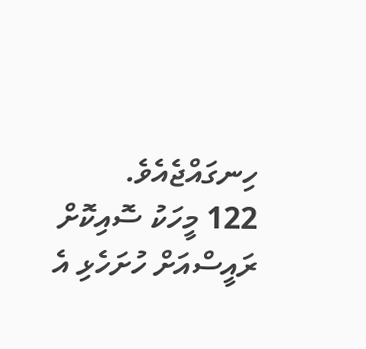ހިނގައްޖެއެވެ.
122 މީހަކު ސޮއިކޮށް ރައީސްއަށް ހުށަހެޅި އެ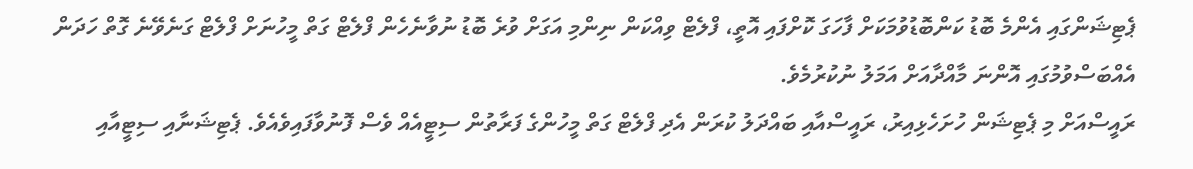ޕެޓިޝަންގައި އެންމެ ބޮޑު ކަންބޮޑުވުމަކަށް ފާހަގަ ކޮށްފައި އޮތީ، ފްލެޓް ވިއްކަން ނިންމި އަގަށް ވުރެ ބޮޑު ނުވާނެހެން ފްލެޓް ގަތް މީހުނަށް ފްލެޓް ގަނެވޭނެ ގޮތް ހަދަން އެއްބަސްވުމުގައި އޮންނަ މާއްދާއަށް އަމަލު ނުކުރުމެވެ.
ރައީސްއަށް މި ޕެޓިޝަން ހުށަހެޅިއިރު، ރައީސްއާއި ބައްދަލު ކުރަން އެދި ފްލެޓް ގަތް މީހުންގެ ފަރާތުން ސިޓީއެއް ވެސް ފޮނުވާފައިވެއެވެ. ޕެޓިޝަނާއި ސިޓީއާއި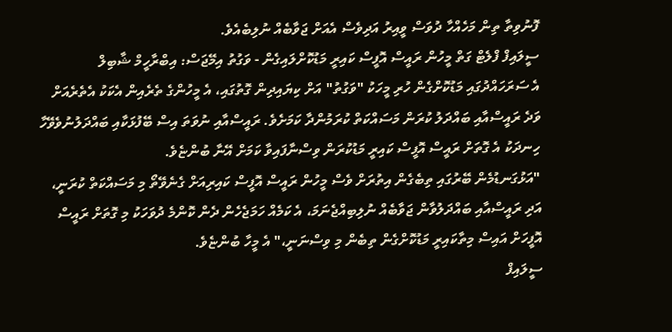ފޮނުވިތާ ތިން މަހެއްހާ ދުވަސް ވީއިރު އަދިވެސް އެއަށް ޖަވާބެއް ނުލިބެއެވެ.
ސީލައިފް ފްލެޓް ގަތް މީހުން ރައީސް އޮފީސް ކައިރީ މަޑުކޮށްލައިގެން - ވަގުތު އިމޭޖަސް: އިބްރާހީމް ޝާބިލް
އެ ސަރަހައްދުގައި މަޑުކޮށްގެން ހުރި މީހަކު "ވަގުތު" އަށް ކިޔައިދިން ގޮތުގައި، އެ މީހުންގެ ތެރެއިން އެކަކު އެތެރެއަށް ވަދެ ރައީސްއާއި ބައްދަލު ކުރަން މަސައްކަތް ކުރަމުންދާ ކަމަށެވެ. ރައީސްއާއި ނުވަތަ އިސް ބޭފުޅަކާއި ބައްދަލުނުވެވޭހާ ހިނދަކު އެ ގޮތަށް ރައީސް އޮފީސް ކައިރީ މަޑުކުރަން ވިސްނާފައިވާ ކަމަށް އޭނާ ބުންޏެވެ.
"އަޅުގަނޑުމެން ބޭރުގައި ތިބެގެން އިތުރަށް ވެސް މީހުން ރައީސް އޮފީސް ކައިރިއަށް ގެނެވޭތޯ މި މަސައްކަތް ކުރަނީ، އަދި ރައީސްއާއި ބައްދަލުވާން ޖަވާބެއް ނުލިބިއްޖެނަމަ، އެ ކަމެއް ހަމަޖެހެން ދެން ކޮންމެ ދުވަހަކު މި ގޮތަށް ރައީސް އޮފީހަށް އައިސް މިތާކައިރީ މަޑުކޮށްގެން ތިބެން މި ވިސްނަނީ،" އެ މީހާ ބުންޏެވެ.
ސީލައިފް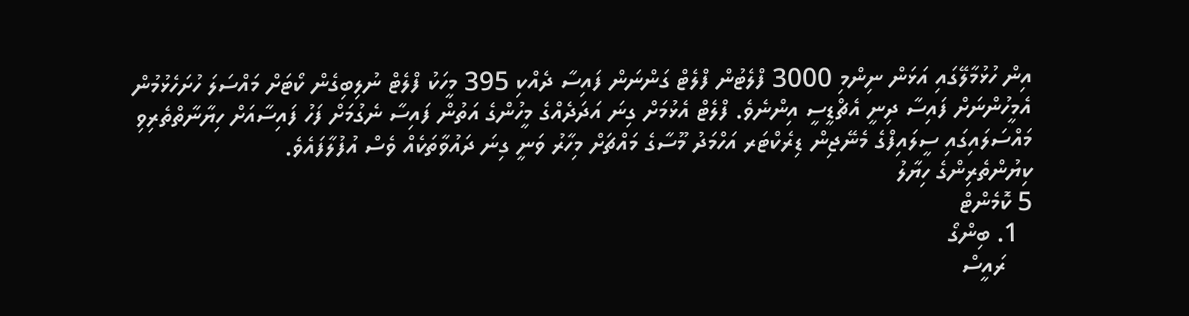އިން ހުޅުމާލޭގައި އަޅަން ނިންމި 3000 ފްލެޓުން ފްލެޓް ގަންނަން ފައިސާ ދެއްކި 395 މީހަކު ފްލެޓް ނުލިބިގެން ކޯޓަށް މައްސަލަ ހުށަހެޅުމުން އެމީހުންނަށް ފައިސާ ދިނީ އެޗްޑީސީ އިންނެވެ. ފްލެޓް އެޅުމަށް ގިނަ އަދަދެއްގެ މީހުންގެ އަތުން ފައިސާ ނެގުމަށް ފަހު ފައިސާއަށް ހިޔާނާތްތެރިވި މައްސަލައިގައި ސީލައިފްގެ މެނޭޖިން ޑިރެކްޓަރ އަހްމަދު މޫސާގެ މައްޗަށް މިހާރު ވަނީ ގިނަ ދައުވާތަކެއް ވެސް އުފުލާފައެވެ.
ކިޔުންތެރިންގެ ހިޔާލު
5 ކޮމެންޓް
  1. ބިންގޯ
    ރައީސް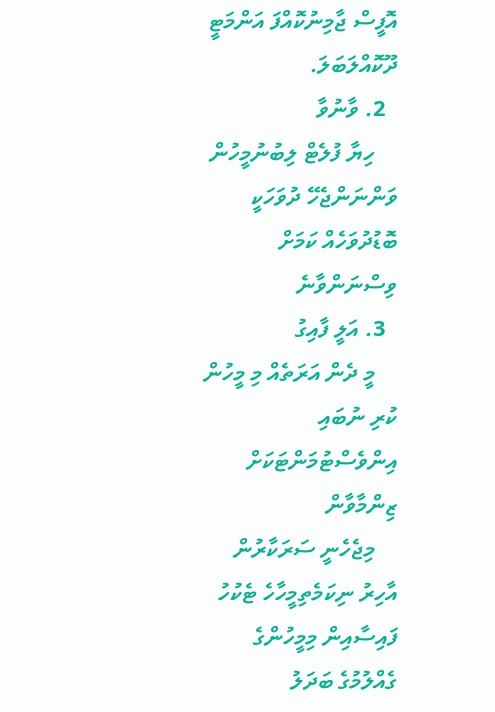އޮފީސް ޖާމިނުކޮއްފަ އަންމަޓީ ދޫކޮއްލަބަލަ.
  2. ވާނުވާ
    ހިޔާ ފުލެޓް ލިބުނުމީހުން ވަންނަންޖެހޭ ދުވަހަކީ ބޮޑުދުވަހެއް ކަމަށް ވިސްނަންވާނެ
  3. އަލީ ފާއިގު
    މީ ދެން އަރަތެއް މި މީހުން ކުރި ނުބައި އިންވެސްޓުމަންޓަކަށް ޒިންމާވާން
    މިޖެހެނީ ސަރަކާރުން އާހިރު ނިކަމެތިމީހާހެ ޓެކުހު ފައިސާއިން މިމީހުންގެ ގެއްލުމުގެ ބަދަލު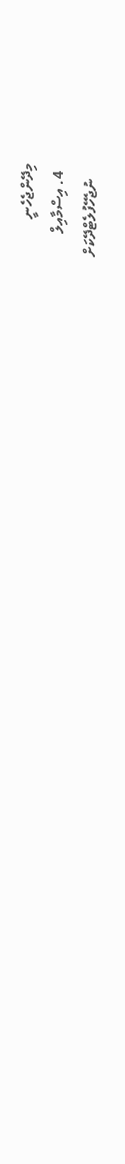މިދޭންޖެހެނީ
  4. އިސްމާއިލް
    ނުޖެހޭފުލެޓްދޭކަށް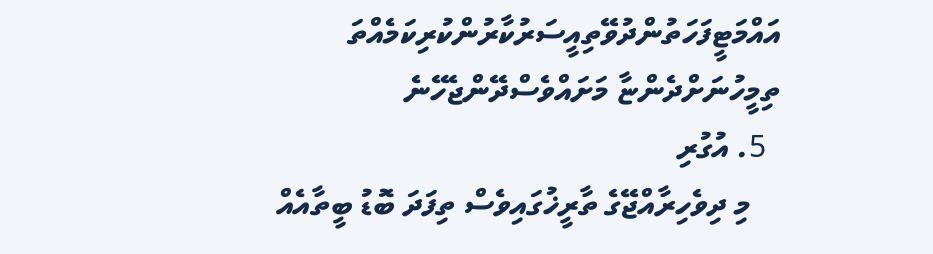އައްމަޓީފަހަތުންދުވޭތިއީސަރުކާރުންކުރިކަމެއްތަ ތިމީހުނަށްދެންޏާ މަށައްވެސްދޭންޖެހޭނެ
  5. އުގުރި
    މި ދިވެހިރާއްޖޭގެ ތާރީޚުގައިވެސް ތިފަދަ ބޮޑު ބީތާއެއް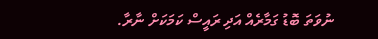ނުވަތަ ބޮޑު ގަމާރެއް އަދި ރައީސް ކަމަކަށް ނާރާ.